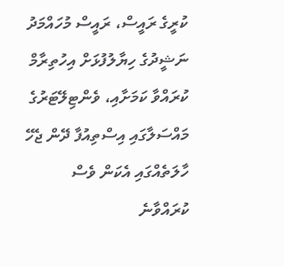ކުރީގެ ރައީސް، ރައީސް މުހައްމަދު ނަޝީދުގެ ހިޔާލުފުޅަށް އިހުތިރާމް ކުރައްވާ ކަމަށާއި، ވެންޓިލޭޓަރުގެ މައްސަލާގައި އިސްތިއުފާ ދޭން ޖެހޭ ހާލަތެއްގައި އެކަން ވެސް ކުރައްވާނެ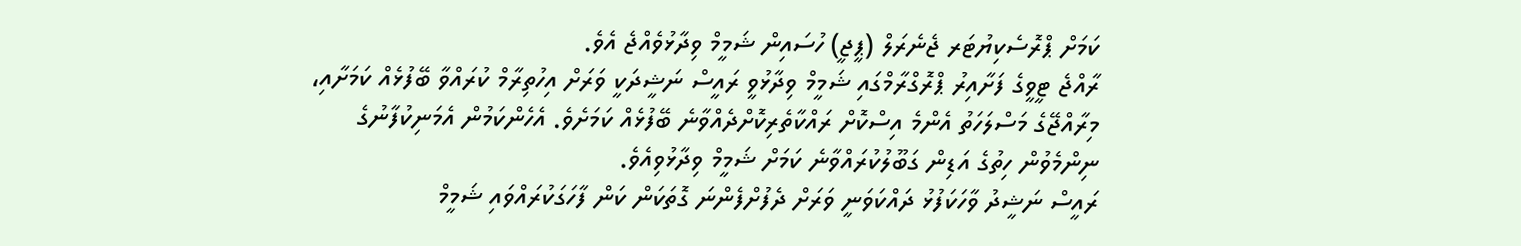ކަމަށް ޕްރޮސެކިޔުޓަރ ޖެނެރަލް (ޕީޖީ) ހުސައިން ޝަމީމް ވިދާޅުވެއްޖެ އެވެ.
ރާއްޖެ ޓީވީގެ ފަށާއިރު ޕްރޮގްރާމްގައި ޝަމީމް ވިދާޅުވީ ރައީސް ނަޝީދަކީ ވަރަށް އިހުތިރާމް ކުރައްވާ ބޭފުޅެއް ކަމަށާއި، މިރާއްޖޭގެ މަސްލަހަތު އެންމެ އިސްކޮށް ރައްކާތެރިކޮށްދެއްވާނެ ބޭފުޅެއް ކަމަށެވެ. އެހެންކަމުން އެމަނިކުފާނުގެ ނިންމެވުން ހިތުގެ އަޑިން ގަބޫލުކުރައްވާނެ ކަމަށް ޝަމީމް ވިދާޅުވިއެވެ.
ރައީސް ނަޝީދު ވާހަކަފުޅު ދައްކަވަނީ ވަރަށް ދެފުށްފެންނަ ގޮތަކަން ކަން ފާހަގަކުރައްވައި ޝަމީމް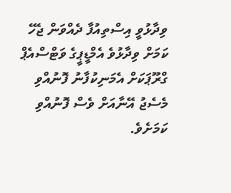ވިދާޅުވީ އިސްތިއުފާ ދެއްވަން ޖެހޭ ކަމަށް ވިދާޅުވެ އެމްޑީޕީގެ ވަޓްސްއެޕް ގްރޫޕަކަށް އެމަނިކުފާނު ފޮނުއްވި މެސެޖު އޭނާއަށް ވެސް ފޮނުއްވި ކަމަށެވެ.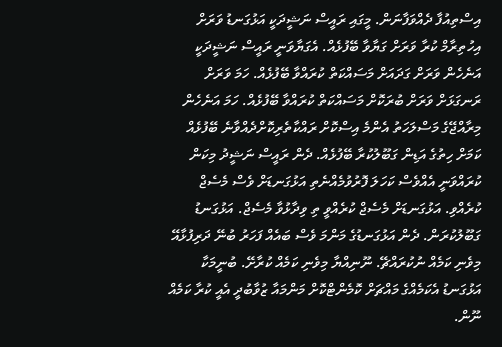އިސްތިއުފާ ދެއްވަފާނަން. މީގައި ރައީސް ނަޝީދަކީ އަޅުގަނޑު ވަރަށް އިހުތިރާމް ކުރާ ވަރަށް ގަޔާވާ ބޭފުޅެއް. އެގަޔާވަނީ ރައީސް ނަޝީދަކީ އަނެހެން ވަރަށް ގަދައަށް މަސައްކަތް ކުރައްވާ ބޭފުޅެއް. ހަމަ ވަރަށް ރަނގަޅަށް ވަރަށް ބުރަކޮށް މަސައްކަތް ކުރައްވާ ބޭފުޅެއް. ހަމަ އަނެހެން މިރާއްޖޭގެ މަސްލަހަތު އެންމެ އިސްކޮށް ރައްކާތެރިކޮށްދެއްވާނެ ބޭފުޅެއް ކަމަށް ހިތުގެ އަޑިން ގަބޫލުކުރާ ބޭފުޅެއް. ދެން ރައީސް ނަޝީދު މިކަން ކުރައްވަނީ އެއްވެސް ކަހަލަ ފޮރުވުމެއްނެތި އަޅުގަނޑަށް ވެސް މެސެޖް ކުރެއްވި. އަޅުގަނޑަށް މެސެޖް ކުރެއްވީ ތި ވިދާޅުވާ މެސެޖް. އަޅުގަނޑު ގަބޫލުކުރަން. ދެން އަޅުގަނޑުގެ މަންމަ ވެސް ބައެއް ފަހަރު ބުނޭ ދަރިފުޅާއޭ މިވެނި ކަމެއް ނުކުރައްޗޭ. ނޫނިއްޔާ މިވެނި ކަމެއް ކުރާށޭ. ބުނީމަކާ އަޅުގަނޑު އެކަމެއްގެ މައްޗަށް ކޮމެންޓްކޮށް މަންމައާ ޒުވާބުދީ އެއީ ކުރާ ކަމެއް ނޫން.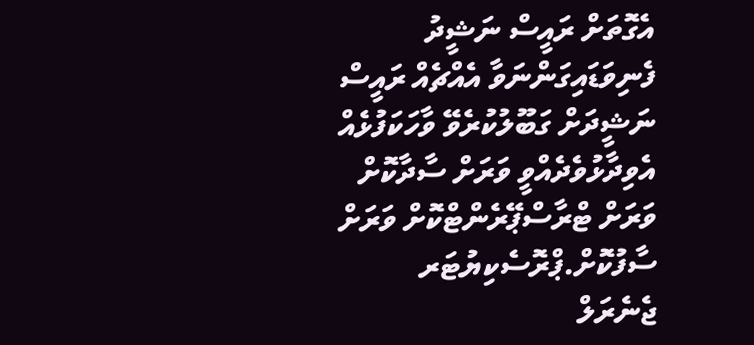އެގޮތަށް ރައީސް ނަޝީދު ފެނިވަޑައިގަންނަވާ އެއްޗެއް ރައީސް ނަޝީދަށް ގަބޫލުކުރެވޭ ވާހަކަފުޅެއް އެވިދާޅުވެދެއްވީ ވަރަށް ސާދާކޮށް ވަރަށް ޓްރާސްޕޭރެންޓްކޮށް ވަރަށް ސާފުކޮށް.ޕްރޮސެކިޔުޓަރ ޖެނެރަލް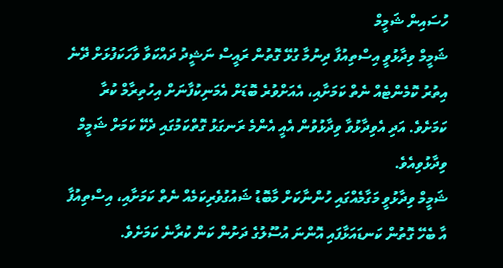ހުސައިން ޝަމީމް
ޝަމީމް ވިދާޅުވީ އިސްތިއުފާ ދިނުމާ ގުޅޭ ގޮތުން ރައީސް ނަޝީދު ދައްކަވާ ވާހަކަފުޅަށް ދޭނެ އިތުރު ކޮމެންޓެއް ނެތް ކަމަށާއި، އެއަށްވުރެ ބޮޑަށް އެމަނިކުފާނަށް އިހުތިރާމް ކުރާ ކަމަށެވެ. އަދި އެވިދާޅުވާ ވިދާޅުވުން އެއީ އެންމެ ރަނގަޅު ގޮތްކަމުގައި ދެކޭ ކަމަށް ޝަމީމް ވިދާޅުވިއެވެ.
ޝަމީމް ވިދާޅުވީ މަގާމެއްގައި ހުންނާކަށް މާބޮޑު ޝައުގުވެރިކަމެއް ނެތް ކަމަށާއި، އިސްތިއުފާ އާ ބެހޭ ގޮތުން ކަނޑައަޅާފައި އޮންނަ އުސޫލުގެ ދަށުން ކަން ކުރާނެ ކަމަށެވެ.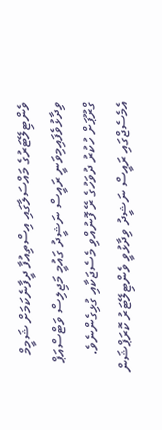ވެންޓިލޭޓަރުގެ މައްސަލާގައި އިސްތިއުފާ ދީފާނެކަމަށް ޝަމީމް ވިދާޅުވެފައިމިވަނީ ރައީސް ނަޝީދު ގައުމީ މަޖިލިސް ވަޓްސްއަޕް ގްރޫޕަށް ހުކުރު ދުވަހުގެ ރޭ ފޮނުއްވި މެސެޖަކާއި ގުޅިގެންނެވެ. އެމެސެޖްގައި ރައީސް ނަޝީދު ވިދާޅުވީ ވެންޓިލޭޓަރު ކޮރަޕްޝަން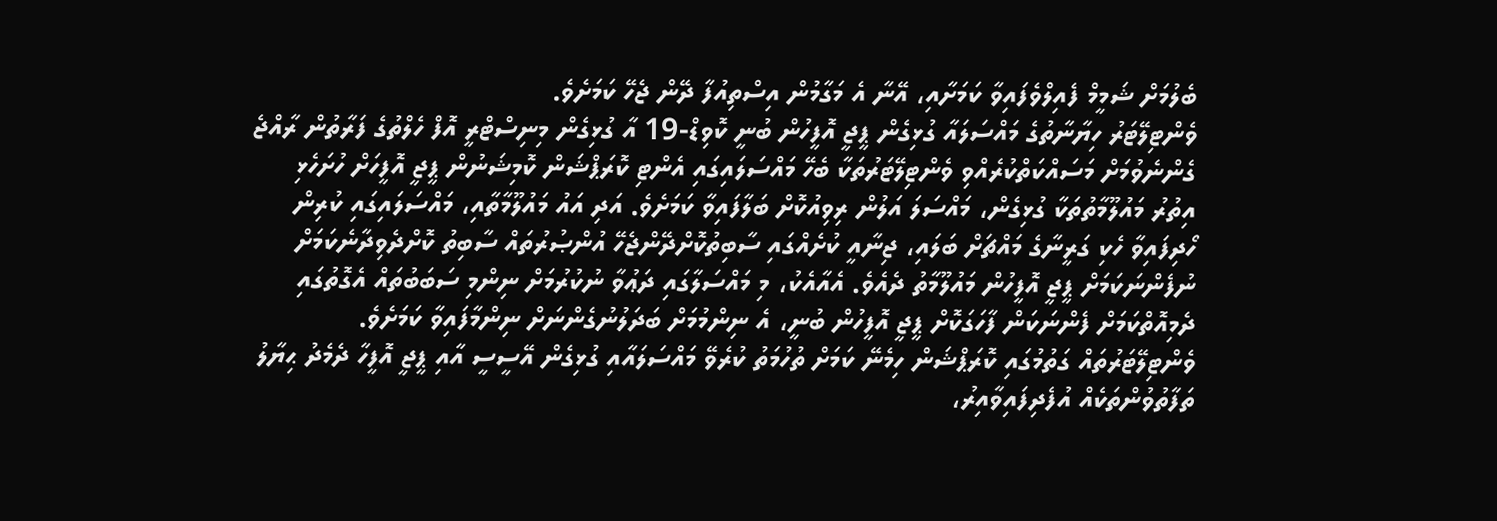ބެލުމަށް ޝަމީމް ފެއިލްވެފައިވާ ކަމަށާއި، އޭނާ އެ މަގާމުން އިސްތިއުފާ ދޭން ޖެހޭ ކަމަށެވެ.
ވެންޓިލޭޓަރު ހިޔާނާތުގެ މައްސަލައާ ގުޅިގެން ޕީޖީ އޮފީހުން ބުނީ ކޮވިޑް-19 އާ ގުޅިގެން މިނިސްޓްރީ އޮފް ހެލްތުގެ ފަރާތުން ރާއްޖެ ގެންނެވުމަށް މަސައްކަތްކުރެއްވި ވެންޓިލޭޓަރުތަކާ ބެހޭ މައްސަލައިގައި އެންޓި ކޮރަޕްޝަން ކޮމިޝަނުން ޕީޖީ އޮފީހަށް ހުށަހެޅި އިތުރު މައުލޫމާތުތަކާ ގުޅިގެން، މައްސަލަ އަލުން ރިވިއުކޮށް ބަލާފައިވާ ކަމަށެވެ. އަދި އައު މައުލޫމާތާއި، މައްސަލައިގައި ކުރިން ހޯދިފައިވާ ހެކި ގަރީނާގެ މައްޗަށް ބަލައި، ޖިނާއީ ކުށެއްގައި ސާބިތުކޮށްދޭންޖެހޭ އުންޞުރުތައް ސާބިތު ކޮށްދެވިދާނެކަމަށް ނުފެންނަކަމަށް ޕީޖީ އޮފީހުން މައުލޫމާތު ދެއެވެ. އެއާއެކު، މި މައްސަލާގައި ދަޢުވާ ނުކުރުމަށް ނިންމި ސަބަބުތައް އެގޮތުގައި ދެމިއޮތްކަމަށް ފެންނަކަން ފާހަގަކޮށް ޕީޖީ އޮފީހުން ބުނީ، އެ ނިންމުމަށް ބަދަލުނުގެންނަށް ނިންމާފައިވާ ކަމަށެވެ.
ވެންޓިލޭޓަރުތައް ގަތުމުގައި ކޮރަޕްޝަން ހިމެނޭ ކަމަށް ތުހުމަތު ކުރެވޭ މައްސަލައާއި ގުޅިގެން އޭސީސީ އާއި ޕީޖީ އޮފީހާ ދެމެދު ޙިޔާލު ތަފާތުވުންތަކެއް އުފެދިފައިވާއިރު،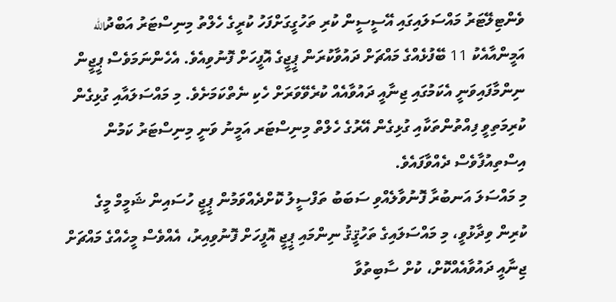ވެންޓިލޭޓަރު މައްސަލައިގައި އޭސީސީން ކުރި ތަހުގީގަށްފަހު ކުރީގެ ހެލްތު މިނިސްޓަރު އަބްދުالله އަމީންއާއެކު 11 ބޭފުޅެއްގެ މައްޗަށް ދައުވާކުރަން ޕީޖީގެ އޮފީހަށް ފޮނުވިއެވެ. އެހެންނަމަވެސް ޕީޖީން ނިންމާފައިވަނީ އެކަމުގައި ޖިނާއީ ދައުވާއެއް ކުރެވޭވަރަށް ހެކި ނެތްކަމަށެވެ. މި މައްސަލައާއި ގުޅިގެން ކުރިމަތިވީ ފިއްތުންތަކާއި ގުޅިގެން އޭރުގެ ހެލްތް މިނިސްޓަރ އަމީނު ވަނީ މިނިސްޓަރު ކަމުން އިސްތިއުފާވެސް ދެއްވާފައެވެ.
މި މައްސަލަ އަނބުރާ ފޮނުވާލެއްވި ސަބަބު ތަފްސީލު ކޮށްދެއްވަމުން ޕީޖީ ހުސައިން ޝަމީމް މީގެ ކުރިން ވިދާޅުވީ، މި މައްސަލައިގެ ތަހުޤީޤު ނިންމައި ޕީޖީ އޮފީހަށް ފޮނުވިއިރު، އެއްވެސް މީހެއްގެ މައްޗަށް ޖިނާއީ ދައުވާއެއްކޮށް، ކުށް ސާބިތުވާ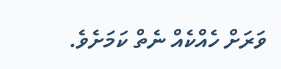ވަރަށް ހެއްކެއް ނެތް ކަމަށެވެ.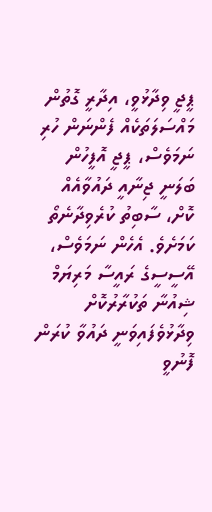ޕީޖީ ވިދާޅުވީ، އިދާރީ ގޮތުން މައްސަލަތަކެއް ފެންނަން ހުރި ނަމަވެސް، ޕީޖީ އޮފީހުން ބަލަނީ ޖިނާއީ ދައުވާއެއް ކޮށް، ސާބިތު ކުރެވިދާނެތޯ ކަމަށެވެ. އެހެން ނަމަވެސް، އޭސީސީގެ ރައީސާ މަރިޔަމް ޝިއުނާ ތަކުރާރުކޮށް ވިދާޅުވެފައިވަނީ ދައުވާ ކުރަން ފޮނުވީ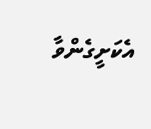އެކަށީގެންވާ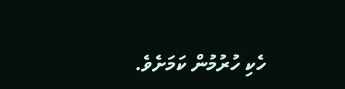ހެކި ހުރުމުން ކަމަށެވެ.